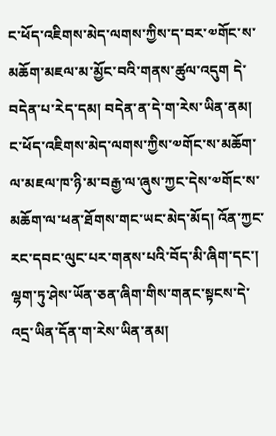ང་ཕོད་འཇིགས་མེད་ལགས་ཀྱིས་ད་བར་༧གོང་ས་མཆོག་མཇལ་མ་མྱོང་བའི་གནས་ཚུལ་འདུག དེ་བདེན་པ་རེད་དམ། བདེན་ན་དེ་ག་རེས་ཡིན་ནམ། ང་ཕོད་འཇིགས་མེད་ལགས་ཀྱིས་༧གོང་ས་མཆོག་ལ་མཇལ་ཁ་ཉི་མ་བརྒྱ་ལ་ཞུས་ཀྱང་དེས་༧གོང་ས་མཆོག་ལ་ཕན་ཐོགས་གང་ཡང་མེད་མོད། འོན་ཀྱང་རང་དབང་ལུང་པར་གནས་པའི་བོད་མི་ཞིག་དང་། ལྷག་ཏུ་ཤེས་ཡོན་ཅན་ཞིག་གིས་གནང་སྟངས་དེ་འདྲ་ཡིན་དོན་ག་རེས་ཡིན་ནམ།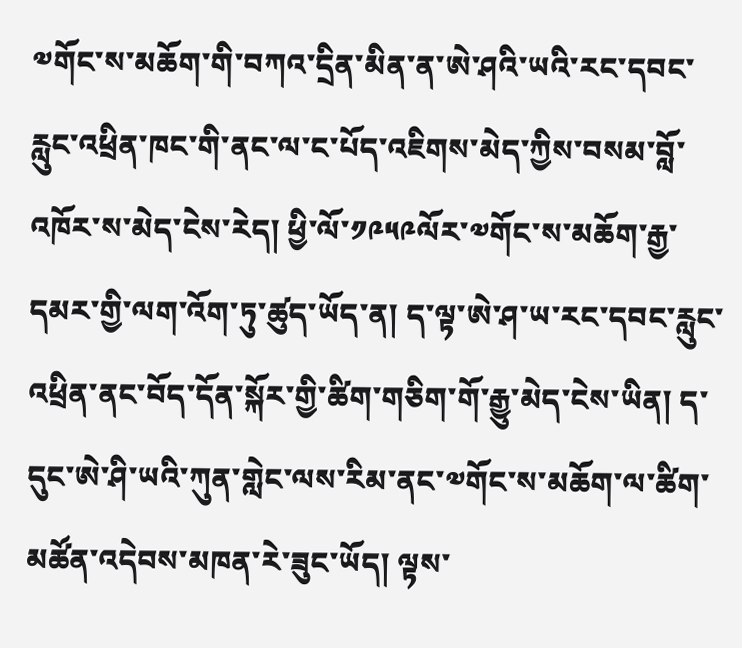༧གོང་ས་མཆོག་གི་བཀའ་དྲིན་མིན་ན་ཨེ་ཤའི་ཡའི་རང་དབང་རླུང་འཕྲིན་ཁང་གི་ནང་ལ་ང་པོད་འཇིགས་མེད་ཀྱིས་བསམ་བློ་འཁོར་ས་མེད་ངེས་རེད། ཕྱི་ལོ་༡༩༥༩ལོར་༧གོང་ས་མཆོག་རྒྱ་དམར་གྱི་ལག་འོག་ཏུ་ཚུད་ཡོད་ན། ད་ལྟ་ཨེ་ཤ་ཡ་རང་དབང་རླུང་འཕྲིན་ནང་བོད་དོན་སྐོར་གྱི་ཚིག་གཅིག་གོ་རྒྱུ་མེད་ངེས་ཡིན། ད་དུང་ཨེ་ཤི་ཡའི་ཀུན་གླེང་ལས་རིམ་ནང་༧གོང་ས་མཆོག་ལ་ཚིག་མཚོན་འདེབས་མཁན་རེ་ཟུང་ཡོད། ལྟས་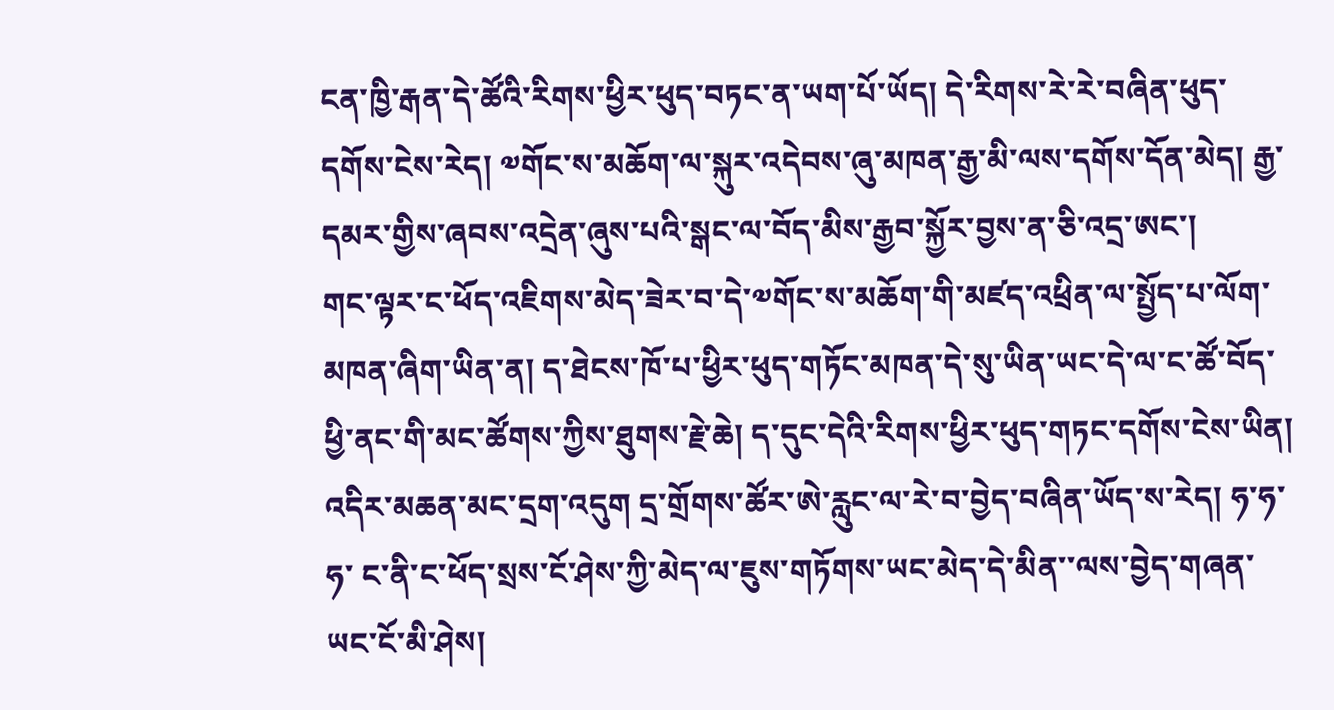ངན་ཁྱི་རྒན་དེ་ཚོའི་རིགས་ཕྱིར་ཕུད་བཏང་ན་ཡག་པོ་ཡོད། དེ་རིགས་རེ་རེ་བཞིན་ཕུད་དགོས་ངེས་རེད། ༧གོང་ས་མཆོག་ལ་སྐུར་འདེབས་ཞུ་མཁན་རྒྱ་མི་ལས་དགོས་དོན་མེད། རྒྱ་དམར་གྱིས་ཞབས་འདྲེན་ཞུས་པའི་སྒང་ལ་བོད་མིས་རྒྱབ་སྐྱོར་བྱས་ན་ཅི་འདྲ་ཨང་།
གང་ལྟར་ང་ཕོད་འཇིགས་མེད་ཟེར་བ་དེ་༧གོང་ས་མཆོག་གི་མཛད་འཕྲིན་ལ་སྤྱོད་པ་ལོག་མཁན་ཞིག་ཡིན་ན། ད་ཐེངས་ཁོ་པ་ཕྱིར་ཕུད་གཏོང་མཁན་དེ་སུ་ཡིན་ཡང་དེ་ལ་ང་ཚོ་བོད་ཕྱི་ནང་གི་མང་ཚོགས་ཀྱིས་ཐུགས་རྗེ་ཆེ། ད་དུང་དེའི་རིགས་ཕྱིར་ཕུད་གཏང་དགོས་ངེས་ཡིན།
འདིར་མཆན་མང་དྲག་འདུག དྲ་གྲོགས་ཚོར་ཨེ་རླུང་ལ་རེ་བ་བྱེད་བཞིན་ཡོད་ས་རེད། ཧ་ཧ་ཧ་ ང་ནི་ང་ཕོད་སྲས་ངོ་ཤེས་ཀྱི་མེད་ལ་ཇུས་གཏོགས་ཡང་མེད་དེ་མིན་་ལས་བྱེད་གཞན་ཡང་ངོ་མི་ཤེས།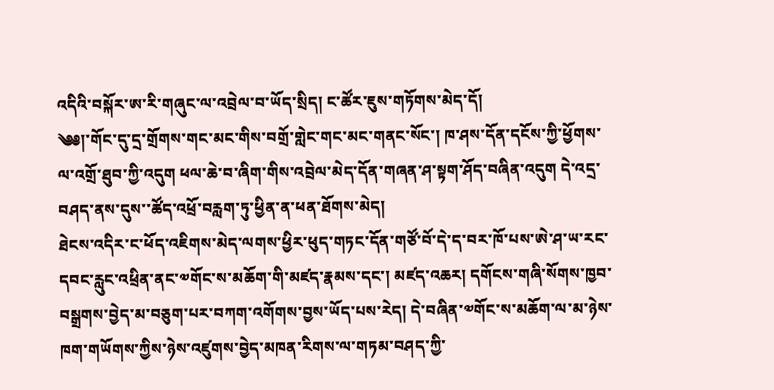འདིའི་བསྐོར་ཨ་རི་གཞུང་ལ་འབྲེལ་བ་ཡོད་སྲིད། ང་ཚོར་ཇུས་གཏོགས་མེད་དོ།
༄༅།་གོང་དུ་དྲ་གྲོགས་གང་མང་གིས་བགྲོ་གླེང་གང་མང་གནང་སོང་། ཁ་ཤས་དོན་དངོས་ཀྱི་ཕྱོགས་ལ་འགྲོ་ཐུབ་ཀྱི་འདུག ཕལ་ཆེ་བ་ཞིག་གིས་འབྲེལ་མེད་དོན་གཞན་ཤ་སྟག་ཤོད་བཞིན་འདུག དེ་འདྲ་བཤད་ནས་དུས་་ཚོད་འཕྲོ་བརླག་ཏུ་ཕྱིན་ན་ཕན་ཐོགས་མེད།
ཐེངས་འདིར་ང་ཕོད་འཇིགས་མེད་ལགས་ཕྱིར་ཕུད་གཏང་དོན་གཙོ་བོ་དེ་ད་བར་ཁོ་པས་ཨེ་ཤ་ཡ་རང་དབང་རླུང་འཕྲིན་ནང་༧གོང་ས་མཆོག་གི་མཛད་རྣམས་དང་། མཛད་འཆར། དགོངས་གཞི་སོགས་ཁྱབ་བསྒྲགས་བྱེད་མ་བཅུག་པར་བཀག་འགོགས་བྱས་ཡོད་པས་རེད། དེ་བཞིན་༧གོང་ས་མཆོག་ལ་མ་ཉེས་ཁག་གཡོགས་ཀྱིས་ཉེས་འཛུགས་བྱེད་མཁན་རིགས་ལ་གཏམ་བཤད་ཀྱི་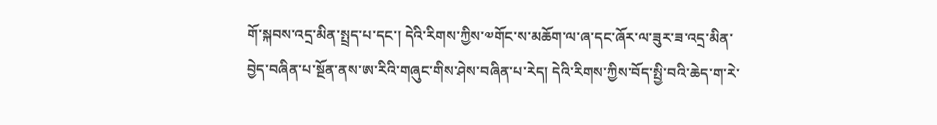གོ་སྐབས་འདྲ་མིན་སྤྲད་པ་དང་། དེའི་རིགས་ཀྱིས་༧གོང་ས་མཆོག་ལ་ཞ་དང་ཞོར་ལ་ཟུར་ཟ་འདྲ་མིན་བྱེད་བཞིན་པ་སྔོན་ནས་ཨ་རིའི་གཞུང་གིས་ཤེས་བཞིན་པ་རེད། དེའི་རིགས་ཀྱིས་བོད་སྤྱི་བའི་ཆེད་ག་རེ་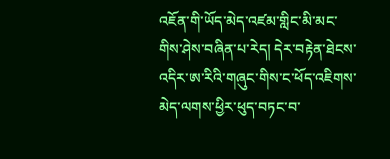འཇོན་གི་ཡོད་མེད་འཛམ་གླིང་མི་མང་གིས་ཤེས་བཞིན་པ་རེད། དེར་བརྟེན་ཐེངས་འདིར་ཨ་རིའི་གཞུང་གིས་ང་ཕོད་འཇིགས་མེད་ལགས་ཕྱིར་ཕུད་བཏང་བ་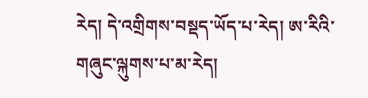རེད། དེ་འགྲིགས་བསྡད་ཡོད་པ་རེད། ཨ་རིའི་གཞུང་ལྐུགས་པ་མ་རེད།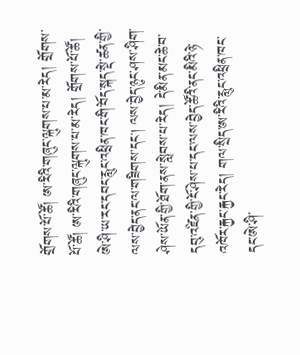གྲོགས་པོ་ཚོ། ཨ་རིའི་གཞུང་ལྐུགས་པ་མ་རེད། གྲོགས་པོ་ཚོ། ཨ་རིའི་གཞུང་ལྐུགས་པ་མ་རེད། གྲོགས་པོ་ཚོ།
ཨེ་ཤི་ཡ་རང་དབང་རླུང་འཕྲིན་ཁང་གི་བོད་སྐད་སྡེ་ཚན་གྱི་ལས་བྱེད་ནང་ལ་གཟིགས་དང། ལས་བྱེད་ཉུང་ཤས་ཤིག་ཤེས་ཡོན་གྱི་ཐོག་ནས་སླེབས་པ་རེད། དེ་མིན་མང་ཆེ་བ་དབུ་འཛིན་གྱི་ངོ་ཤེས་པ་དང་ལས་བྱེད་ཚོའི་ནང་མིའི་ཉེ་འཁོར་རྐྱང་རྐྱང་རེད། གལ་སྲིད་ཨ་རིའི་རླུང་འཕྲིན་ཁང་དང་ཨེ་ཤི་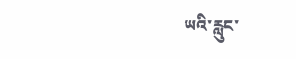ཡའི་རླུང་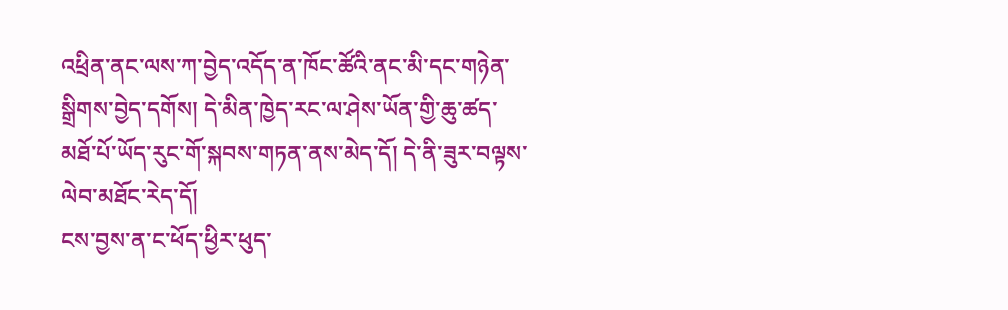འཕྲིན་ནང་ལས་ཀ་བྱེད་འདོད་ན་ཁོང་ཚོའི་ནང་མི་དང་གཉེན་སྒྲིགས་བྱེད་དགོས། དེ་མིན་ཁྱེད་རང་ལ་ཤེས་ཡོན་གྱི་ཆུ་ཚད་མཐོ་པོ་ཡོད་རུང་གོ་སྐབས་གཏན་ནས་མེད་དོ། དེ་ནི་ཟུར་བལྟས་ལེབ་མཐོང་རེད་དོ།
ངས་བྱས་ན་ང་ཕོད་ཕྱིར་ཕུད་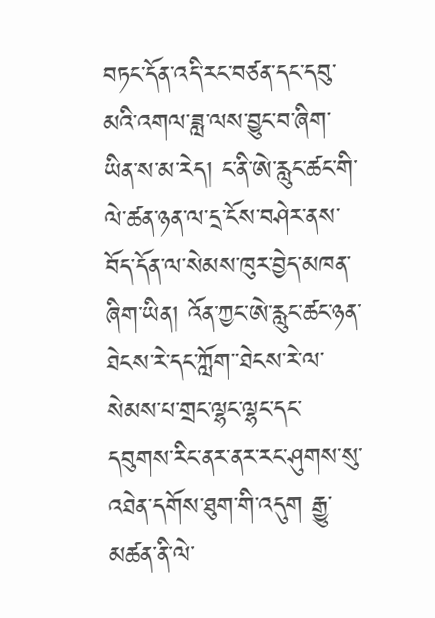བཏང་དོན་འདི་རང་བཙན་དང་དབུ་མའི་འགལ་ཟླ་ལས་བྱུང་བ་ཞིག་ཡིན་ས་མ་རེད། ང་ནི་ཨེ་རླུང་ཚང་གི་ལེ་ཚན་ཉན་ལ་དྲ་ངོས་བཤེར་ནས་བོད་དོན་ལ་སེམས་ཁུར་བྱེད་མཁན་ཞིག་ཡིན། འོན་ཀྱང་ཨེ་རླུང་ཚང་ཉན་ཐེངས་རེ་དང་ཀློག་་ཐེངས་རེ་ལ་སེམས་པ་གྲང་ལྷང་ལྷང་དང་དབུགས་རིང་ནར་ནར་རང་ཤུགས་སུ་འཐེན་དགོས་ཐུག་གི་འདུག རྒྱུ་མཚན་ནི་ལེ་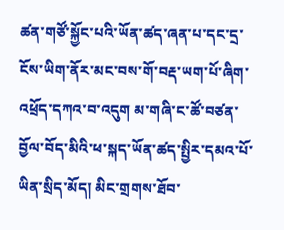ཚན་གཙོ་སྐྱོང་པའི་ཡོན་ཚད་ཞན་པ་དང་དྲ་ངོས་ཡིག་ནོར་མང་བས་གོ་བརྡ་ཡག་པོ་ཞིག་འཕྲོད་དཀའ་བ་འདུག མ་གཞི་ང་ཚོ་བཙན་བྱོལ་བོད་མིའི་ཕ་སྐད་ཡོན་ཚད་སྤྱིར་དམའ་པོ་ཡིན་སྲིད་མོད། མིང་གྲགས་ཐོབ་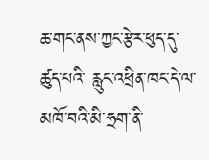ཆ་གང་ནས་ཀྱང་རྩེར་ཕུད་དུ་ཚུད་པའི་ རླུང་འཕྲིན་ཁང་དེ་ལ་མཁོ་བའི་མི་ཧྲག་ནི་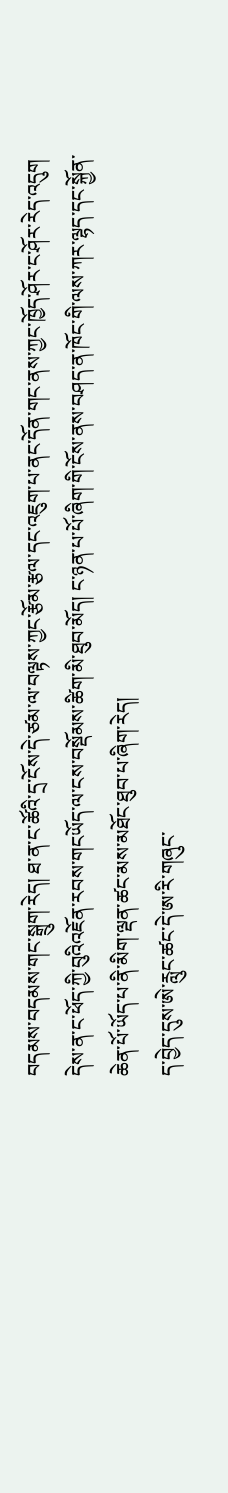བདམས་བདམས་གང་སྒྲུག་རེད། ཐ་ན་ང་ཚོའི་དྲ་ངོས་དེ་ཙམ་ལ་བལྟས་ཀྱང་རྩོམ་རྩལ་དང་འཇུག་པ་ནང་དོན་གང་ནས་ཀྱང་ཁྱོད་ཤོར་ང་ཤོར་རེད་འདུག དེས་ན་ང་ཕོད་ཀྱི་བུའིའཇོན་རབས་གངཡོད་ལ་ངས་བསྡོམས་ཚིག་མི་ཐུབ་མོད། ང་ཉན་པ་པོ་ཞིག་གི་ངོས་ནས་བཤད་ན་ཁོང་གི་ལས་ཀར་ལྷད་དང་སྐྱོན་ཆེན་པོ་ཡོད་པ་ནི་མིག་ལྡན་ཚང་མས་མཐོང་ཐུབ་པ་ཞིག་རེད།
ད་བྱེད་དུས་ཨེ་རླུང་ཚང་དེ་ཨ་རི་གཞུང་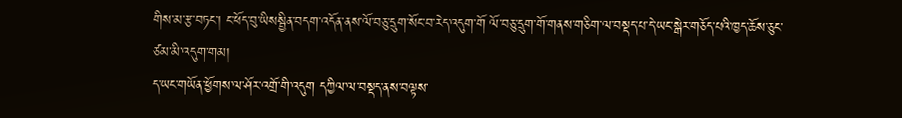གིས་མ་རྩ་བཏང་། ང་ཕོད་བུ་ཡིསསྦྱིན་བདག་འདོན་ནས་ལོ་བཅུ་དྲུག་སོང་བ་རེད་འདུག་གོ ལོ་བཅུ་དྲུག་གོ་གནས་གཅིག་ལ་བསྡད་པ་དེ་ཡང་སྒེར་གཅོད་པའི་ཁྱད་ཆོས་ཅུང་ཙམ་མི་འདུག་གམ།
ད་ཡང་གཡོན་ཕྱོགས་ལ་ཤོར་འགྲོ་གི་འདུག དཀྱིལ་ལ་བསྡད་ནས་བལྟས་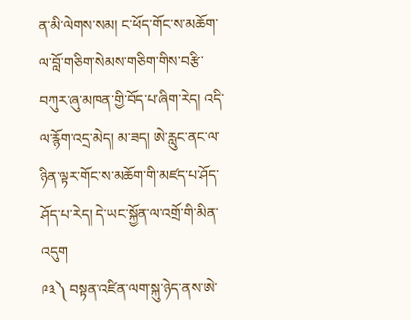ན་མི་ལེགས་སམ། ང་ཕོད་གོང་ས་མཆོག་ལ་བློ་གཅིག་སེམས་གཅིག་གིས་བརྩི་བཀུར་ཞུ་མཁན་གྱི་བོད་པ་ཞིག་རེད། འདི་ལ་རྙོག་འདྲ་མེད། མ་ཟད། ཨེ་རླུང་ནང་ལ་ཉིན་ལྟར་གོང་ས་མཆོག་གི་མཛད་པ་ཤོད་ཤོད་པ་རེད། དེ་ཡང་སྐྱོན་ལ་འགྲོ་གི་མིན་འདུག
༩༣༽ བསྟན་འཛིན་ལག་སྐུ་ཉེད་ནས་ཨེ་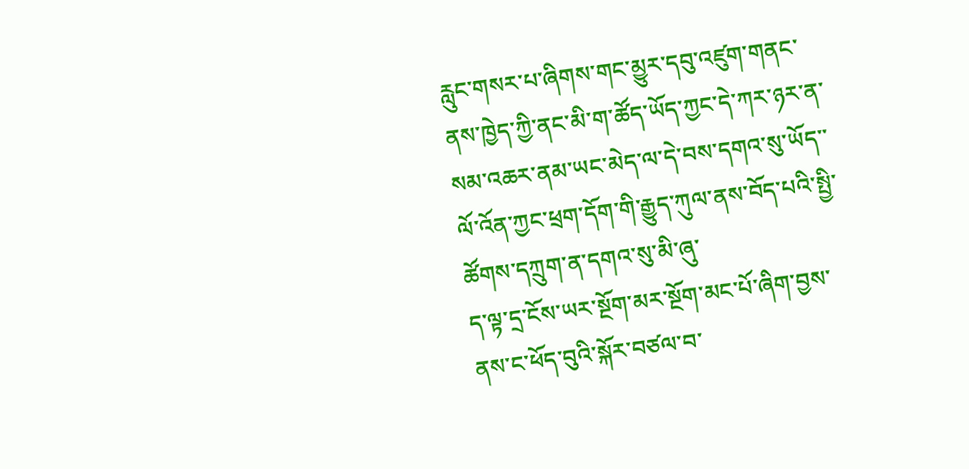རླུང་གསར་པ་ཞིགས་གང་མྱུར་དབུ་འཛུག་གནང་ནས་ཁྱེད་ཀྱི་ནང་མི་ག་ཚོད་ཡོད་ཀྱང་དེ་ཀར་ཉར་ན་སམ་འཆར་ནམ་ཡང་མེད་ལ་དེ་བས་དགའ་སུ་ཡོད་་ལོ་འོན་ཀྱང་ཕྲག་དོག་གི་རྒྱུད་ཀུལ་ནས་བོད་པའི་སྤྱི་ཚོགས་དཀྲུག་ན་དགའ་སུ་མི་ཞུ་
ད་ལྟ་དྲ་ངོས་ཡར་སྔོག་མར་སྔོག་མང་པོ་ཞིག་བྱས་ནས་ང་ཕོད་བུའི་སྐོར་བཙལ་བ་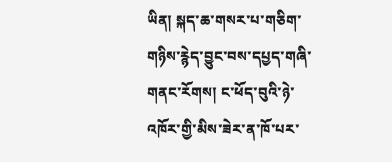ཡིན། སྐད་ཆ་གསར་པ་གཅིག་གཉིས་རྙེད་བྱུང་བས་དཔྱད་གཞི་གནང་རོགས། ང་ཕོད་བུའི་ཉེ་འཁོར་གྱི་མིས་ཟེར་ན་ཁོ་པར་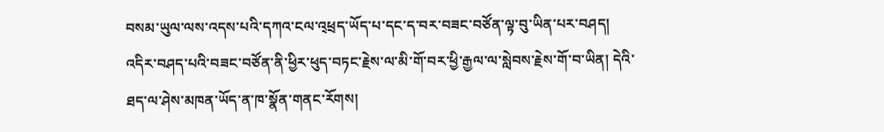བསམ་ཡུལ་ལས་འདས་པའི་དཀའ་ངལ་འ྄ཕྲད་ཡོད་པ་དང་ད་བར་བཟང་བཙོན་ལྟ་བུ་ཡིན་པར་བཤད། འདིར་བཤད་པའི་བཟང་བཙོན་ནི་ཕྱིར་ཕུད་བཏང་རྗེས་ལ་མི་གོ་བར་ཕྱི་རྒྱལ་ལ་སླེབས་རྗེས་གོ་བ་ཡིན། དེའི་ཐད་ལ་ཤེས་མཁན་ཡོད་ན་ཁ་སྣོན་གནང་རོགས།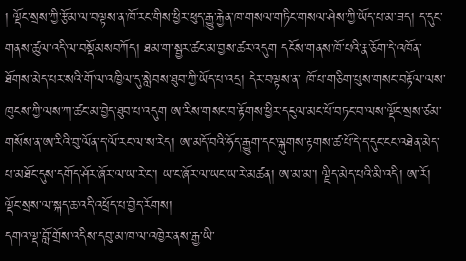། ལྡོང་སྲས་ཀྱི་རྩོམ་ལ་བལྟས་ན་ཁོ་རང་གིས་ཕྱིར་ཕུད་རྒྱུ་རྐྱེན་ཁ་གསལ་གཏིང་གསལ་ཤེས་ཀྱི་ཡོད་པ་མ་ཟད། ད་དུང་གནས་ཚུལ་འདི་ལ་བསྡོམསབཀོད། ཐམ་ག་སྦྱར་ཚང་མ་བྱས་ཚར་འདུག དངོས་གནས་ཁོ་པའི་རྣ་ཅོག་དེ་འཁོན་ཐོགས་མེད་པར་སའི་གོ་ལ་འཁྱིལ་དུ་སླེབས་ཐུབ་ཀྱི་ཡོད་པ་འདྲ། དེར་བལྟས་ན་ ཁོ་པ་གཅིག་པུས་གསང་བརྟོལ་ལས་ཁུངས་ཀྱི་ལས་ཀ་ཚང་མ་བྱེད་ཐུབ་པ་འདུག ཨ་རིས་གསང་བ་རྟོགས་ཕྱིར་དངུལ་མང་པོ་བཏང་བ་ལས་ལྡོང་སྲས་ཙམ་གསོས་ན་ཨ་རིའི་བུ་ལོན་ད་ལོ་རང་ལ་ས་རེད། ཨ་མདོ་བའི་ཧོད་རྒྱུག་དང་ལྐུགས་རྟགས་ཚ་པོ་དེ་ད་དུང་ངང་འཐེན་མེད་པ་མཐོང་དུས་དགོད་ཤོར་ཞོར་ལ་ཡ་རེ་ང་། ཡ་ང་ཞོར་ལ་ཡང་ཡ་རེ་མཚན། ཨ་མ་མ་། ལྗིད་མེད་པའི་མི་འདི། ཨ་རོ། ལྡོང་སྲས་ལ་སྐད་ཆ་འདི་འཕྲོད་པ་བྱེད་རོགས།
དགའ་ལྡ་བློ་གྲོས་འདིས་དབུ་མ་ཁ་ལ་འཁྱེར་ནས་རྒྱ་ཡི་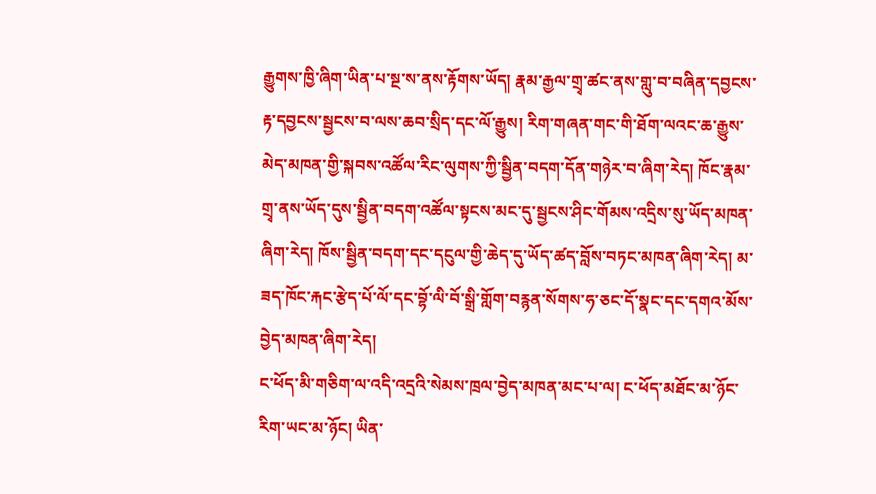རྒྱུགས་ཁྱི་ཞིག་ཡིན་པ་སྔ་ས་ནས་རྟོགས་ཡོད། རྣམ་རྒྱལ་གྲྭ་ཚང་ནས་གླུ་བ་བཞིན་དབྱངས་རྟ་དབྱངས་སྦྱངས་བ་ལས་ཆབ་སྲིད་དང་ལོ་རྒྱུས། རིག་གཞན་གང་གི་ཐོག་ལའང་ཆ་རྒྱུས་མེད་མཁན་གྱི་སྐབས་འཚོལ་རིང་ལུགས་ཀྱི་སྦྱིན་བདག་དོན་གཉེར་བ་ཞིག་རེད། ཁོང་རྣམ་གྲྭ་ནས་ཡོད་དུས་སྦྱིན་བདག་འཚོལ་སྟངས་མང་དུ་སྦྱངས་ཤིང་གོམས་འདྲིས་སུ་ཡོད་མཁན་ཞིག་རེད། ཁོས་སྦྱིན་བདག་དང་དངུལ་གྱི་ཆེད་དུ་ཡོད་ཚད་བློས་བཏང་མཁན་ཞིག་རེད། མ་ཟད་ཁོང་རྐང་རྩེད་པོ་ལོ་དང་བྷོ་ལི་བོ་སྒྲི་གློག་བརྙན་སོགས་ཧ་ཅང་དོ་སྣང་དང་དགའ་མོས་བྱེད་མཁན་ཞིག་རེད།
ང་ཕོད་མི་གཅིག་ལ་འདི་འདྲའི་སེམས་ཁྲལ་བྱེད་མཁན་མང་པ་ལ། ང་ཕོད་མཐོང་མ་ཉོང་རིག་ཡང་མ་ཉོང། ཡིན་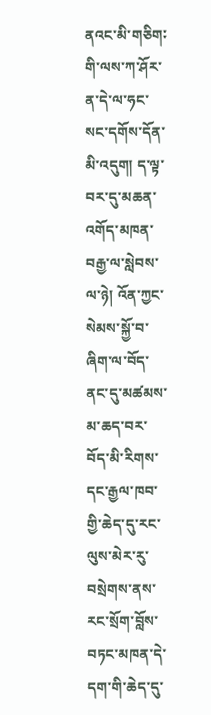ནའང་མི་གཅིག࿒གི་ལས་ཀ་ཤོར་ན་དེ་ལ་ཧང་སང་དགོས་དོན་མི་འདུག། ད་ལྟ་བར་དུ་མཆན་འགོད་མཁན་བརྒྱ་ལ་སླེབས་ལ་ཉེ། འོན་ཀྱང་སེམས་སྐྱོ་བ་ཞིག་ལ་བོད་ནང་དུ་མཚམས་མ་ཆད་བར་བོད་མི་རིགས་དང་རྒྱལ་ཁབ་གྱི་ཆེད་དུ་རང་ལུས་མེར་རུ་བསྲེགས་ནས་རང་སྲོག་བློས་བཏང་མཁན་དེ་དག་གི་ཆེད་དུ་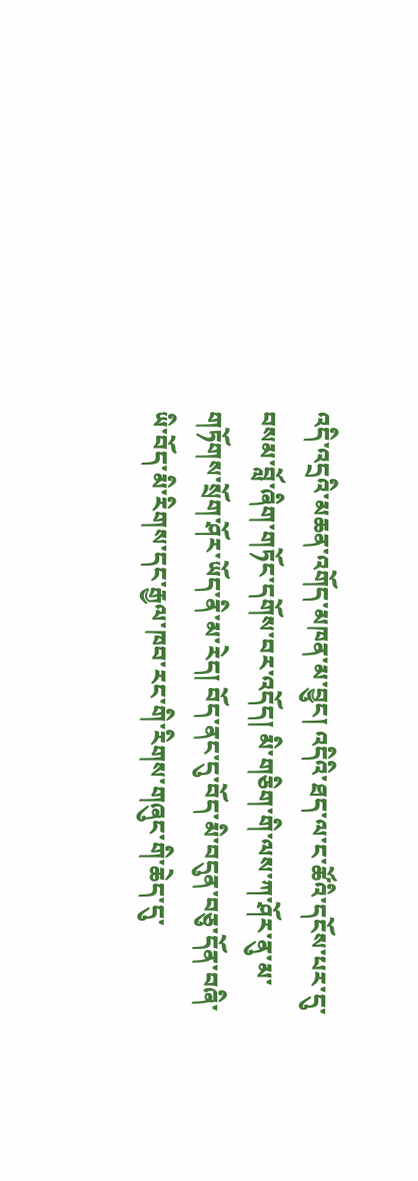འདི་འདྲའི་མཆན་འགོད་མཁན་མ་བྱུང། འདིའི་ཐད་ལ་ང་ཚོའི་དངོས་པར་དུ་བསམ་བློ་ཞིག་གཏོང་དགོས་བར་འདོད། མི་གཅིག་གི་ལས་ཀ་ཤོར་ནུ་མ་གཏོགས་སྲོག་ཤོར་ཡོད་ནི་མ་རེད། བོད་ནང་དུ་བོད་མི་བདུན་བཅུ་དོན་བཞི་ཡི་བོད་མི་རིགས་དང་རྒྱལ་ཁབ་རང་གི་རིགས་གཞུང་གི་ཆེད་དུ་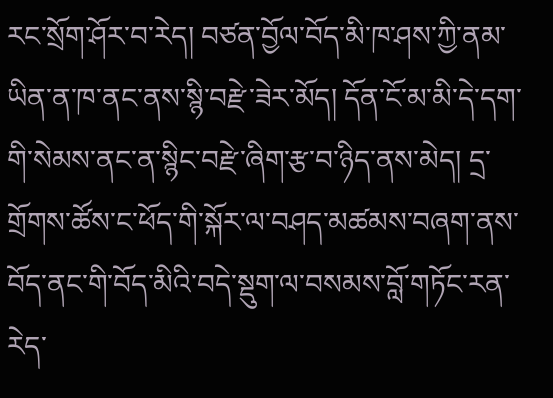རང་སྲོག་ཤོར་བ་རེད། བཙན་བྱོལ་བོད་མི་ཁ་ཤས་ཀྱི་ནམ་ཡིན་ན་ཁ་ནང་ནས་སྙི་བརྫེ་ཟེར་མོད། དོན་ངོ་མ་མི་དེ་དག་གི་སེམས་ནང་ན་སྙིང་བརྫེ་ཞིག་རྩ་བ་ཉིད་ནས་མེད། དྲ་གྲོགས་ཚོས་ང་ཕོད་གི་སྐོར་ལ་བཤད་མཚམས་བཞག་ནས་བོད་ནང་གི་བོད་མིའི་བདེ་སྡུག་ལ་བསམས་བློ་གཏོང་རན་རེད་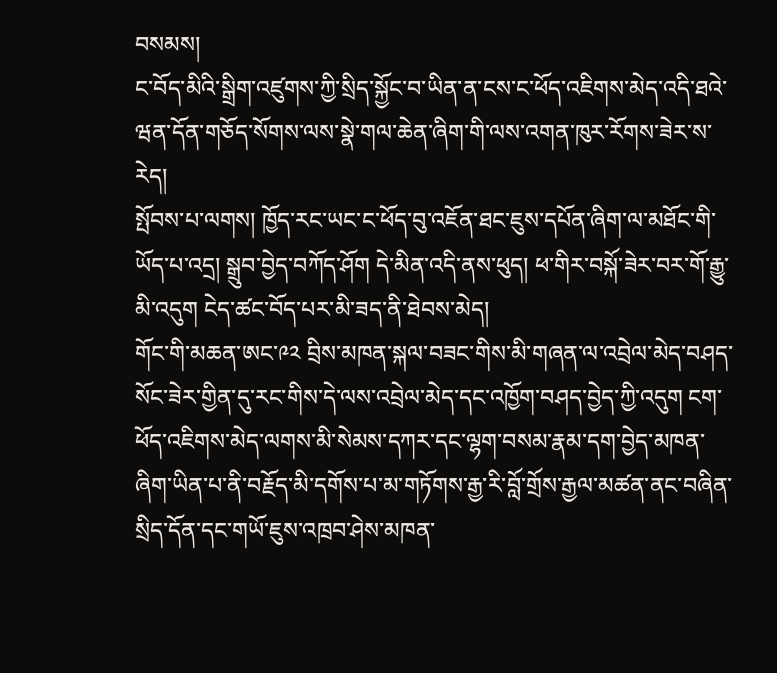བསམས།
ང་བོད་མིའི་སྒྲིག་འཛུགས་ཀྱི་སྲིད་སྐྱོང་བ་ཡིན་ན་ངས་ང་ཕོད་འཇིགས་མེད་འདི་ཐའེ་ཝན་དོན་གཅོད་སོགས་ལས་སྣེ་གལ་ཆེན་ཞིག་གི་ལས་འགན་ཁུར་རོགས་ཟེར་ས་རེད།
སྤོབས་པ་ལགས། ཁྱོད་རང་ཡང་ང་ཕོད་བུ་འཇོན་ཐང་ཇུས་དཔོན་ཞིག་ལ་མཐོང་གི་ཡོད་པ་འདྲ། སྒྲུབ་བྱེད་བཀོད་ཤོག དེ་མིན་འདི་ནས་ཕུད། ཕ་གིར་བསྐོ་ཟེར་བར་གོ་རྒྱུ་མི་འདུག ངེད་ཚང་བོད་པར་མི་ཟད་ནི་ཐེབས་མེད།
གོང་གི་མཆན་ཨང་༩༢ བྲིས་མཁན་སྐལ་བཟང་གིས་མི་གཞན་ལ་འབྲེལ་མེད་བཤད་སོང་ཟེར་གྱིན་དུ་རང་གིས་དེ་ལས་འབྲེལ་མེད་དང་འཁྱོག་བཤད་བྱེད་ཀྱི་འདུག ངག་ཕོད་འཇིགས་མེད་ལགས་མི་སེམས་དཀར་དང་ལྷག་བསམ་རྣམ་དག་བྱེད་མཁན་ཞིག་ཡིན་པ་ནི་བརྗོད་མི་དགོས་པ་མ་གཏོགས་རྒྱ་རི་བློ་གྲོས་རྒྱལ་མཚན་ནང་བཞིན་སྲིད་དོན་དང་གཡོ་ཇུས་འཁྲབ་ཤེས་མཁན་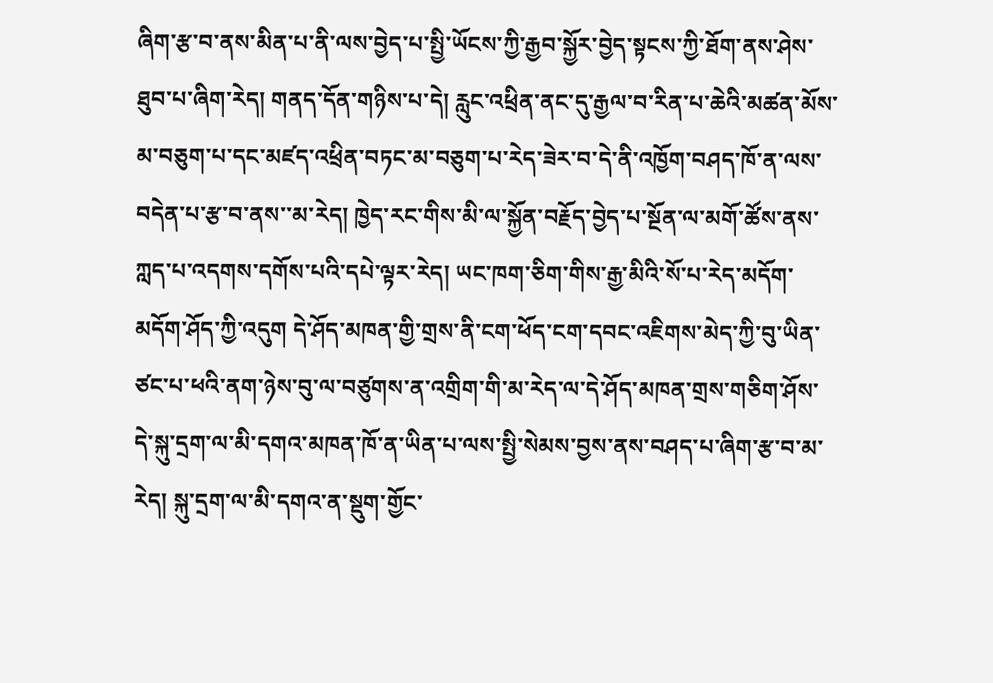ཞིག་རྩ་བ་ནས་མིན་པ་ནི་ལས་བྱེད་པ་སྤྱི་ཡོངས་ཀྱི་རྒྱབ་སྐྱོར་བྱེད་སྟངས་ཀྱི་ཐོག་ནས་ཤེས་ཐུབ་པ་ཞིག་རེད། གནད་དོན་གཉིས་པ་དེ། རླུང་འཕྲིན་ནང་དུ་རྒྱལ་བ་རིན་པ་ཆེའི་མཚན་མོས་མ་བཅུག་པ་དང་མཛད་འཕྲིན་བཏང་མ་བཅུག་པ་རེད་ཟེར་བ་དེ་ནི་འཁྱོག་བཤད་ཁོ་ན་ལས་བདེན་པ་རྩ་བ་ནས་་མ་རེད། ཁྱེད་རང་གིས་མི་ལ་སྐྱོན་བརྗོད་བྱེད་པ་སྔོན་ལ་མགོ་ཚོས་ནས་ཀླད་པ་འདགས་དགོས་པའི་དཔེ་ལྟར་རེད། ཡང་ཁག་ཅིག་གིས་རྒྱ་མིའི་སོ་པ་རེད་མདོག་མདོག་ཤོད་ཀྱི་འདུག དེ་ཤོད་མཁན་གྱི་གྲས་ནི་ངག་ཕོད་ངག་དབང་འཇིགས་མེད་ཀྱི་བུ་ཡིན་ཙང་པ་ཕའི་ནག་ཉེས་བུ་ལ་བཙུགས་ན་འགྲིག་གི་མ་རེད་ལ་དེ་ཤོད་མཁན་གྲས་གཅིག་ཤོས་དེ་སྐུ་དྲག་ལ་མི་དགའ་མཁན་ཁོ་ན་ཡིན་པ་ལས་སྤྱི་སེམས་བྱས་ནས་བཤད་པ་ཞིག་རྩ་བ་མ་རེད། སྐུ་དྲག་ལ་མི་དགའ་ན་སྡུག་གྱོང་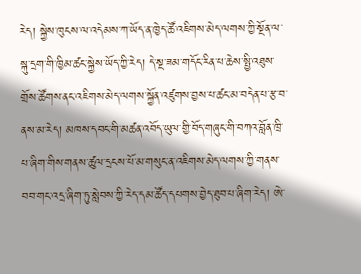རེད། སྐྱེས་ཁུངས་ལ་འདེམས་ཀ་ཡོད་ན་ཁྱེད་ཚོ་འཇིགས་མེད་ལགས་ཀྱི་སྔོན་ལ་སྐུ་དྲག་གི་ཁྱིམ་ཚང་སྐྱེས་ཡོད་ཀྱི་རེད། དེ་སྔ་ཟམ་གདོང་རིན་པ་ཆེས་སྤྱི་འཐུས་གྲོས་ཚོགས་ནང་འཇིགས་མེད་ལགས་སྐྱོན་འཛུགས་བྱས་པ་ཚང་མ་བདེན་པ་རྩ་བ་ནས་མ་རེད། མཁས་དབང་གི་མཚན་འབོད་ཡུལ་གྱི་བོད་གཞུང་གི་བཀའ་བློན་ཁྲི་པ་ཞིག་གིས་གནས་ཚུལ་དྲངས་པོ་མ་གསུང་ན་འཇིགས་མེད་ལགས་ཀྱི་གནས་བབ་གང་འདྲ་ཞིག་ཏུ་སླེབས་ཀྱི་རེད་དམ་ཚོད་དཔགས་བྱེད་ཐུབ་པ་ཞིག་རེད། ཨེ་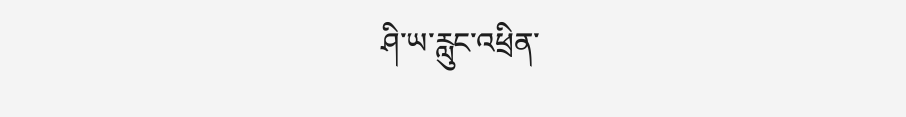ཤི་ཡ་རླུང་འཕྲིན་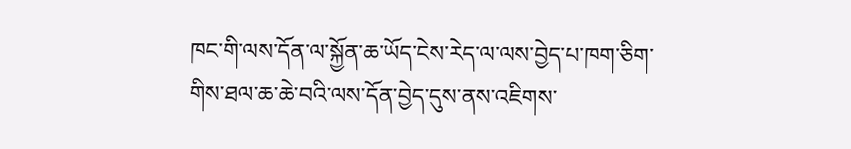ཁང་གི་ལས་དོན་ལ་སྐྱོན་ཆ་ཡོད་ངེས་རེད་ལ་ལས་བྱེད་པ་ཁག་ཅིག་གིས་ཐལ་ཆ་ཆེ་བའི་ལས་དོན་བྱེད་དུས་ནས་འཇིགས་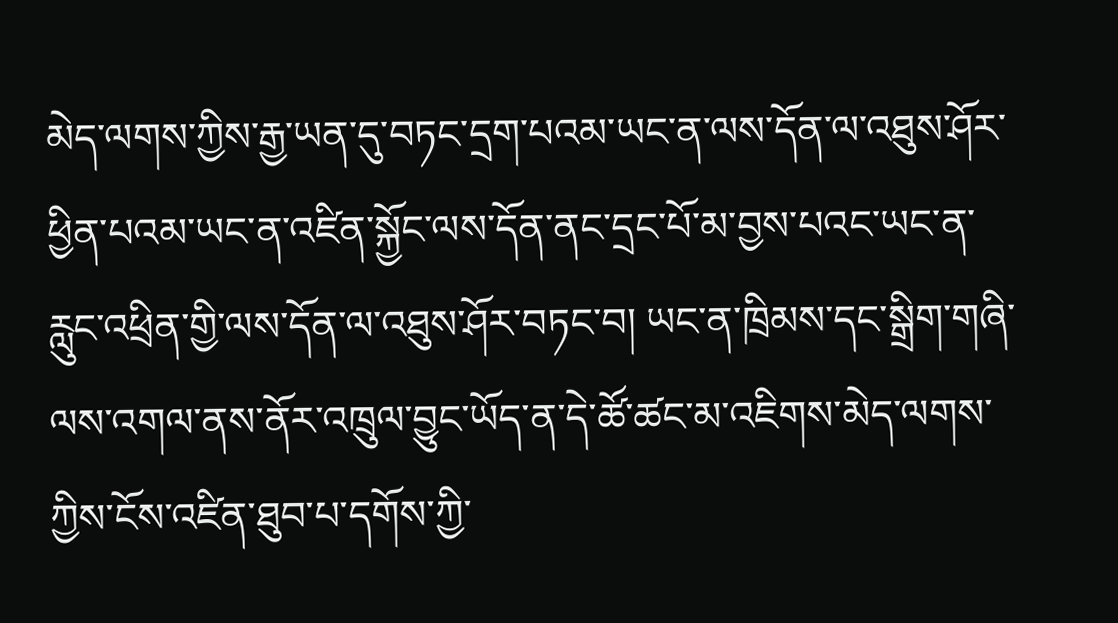མེད་ལགས་ཀྱིས་རྒྱ་ཡན་དུ་བཏང་དྲག་པའམ་ཡང་ན་ལས་དོན་ལ་འཐུས་ཤོར་ཕྱིན་པའམ་ཡང་ན་འཛིན་སྐྱོང་ལས་དོན་ནང་དྲང་པོ་མ་བྱས་པའང་ཡང་ན་རླུང་འཕྲིན་གྱི་ལས་དོན་ལ་འཐུས་ཤོར་བཏང་བ། ཡང་ན་ཁྲིམས་དང་སྒྲིག་གཞི་ལས་འགལ་ནས་ནོར་འཁྲུལ་བྱུང་ཡོད་ན་དེ་ཚོ་ཚང་མ་འཇིགས་མེད་ལགས་ཀྱིས་ངོས་འཛིན་ཐུབ་པ་དགོས་ཀྱི་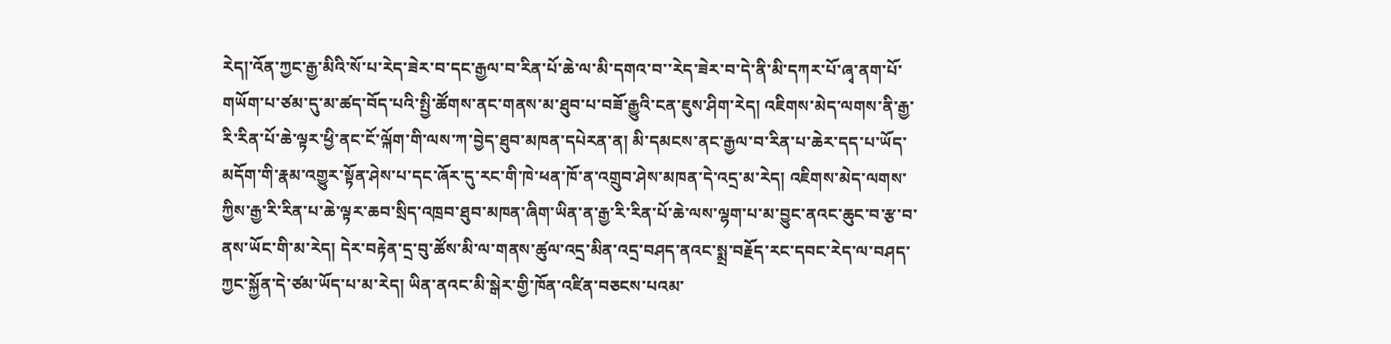རེད།་འོན་ཀྱང་རྒྱ་མིའི་སོ་པ་རེད་ཟེར་བ་དང་རྒྱལ་བ་རིན་པོ་ཆེ་ལ་མི་དགའ་བ་་རེད་ཟེར་བ་དེ་ནི་མི་དཀར་པོ་ཞྭ་ནག་པོ་གཡོག་པ་ཙམ་དུ་མ་ཚད་བོད་པའི་སྤྱི་ཚོགས་ནང་གནས་མ་ཐུབ་པ་བཟོ་རྒྱུའི་ངན་ཇུས་ཤིག་རེད། འཇིགས་མེད་ལགས་ནི་རྒྱ་རི་རིན་པོ་ཆེ་ལྟར་ཕྱི་ནང་ངོ་ལྐོག་གི་ལས་ཀ་བྱེད་ཐུབ་མཁན་དཔེརན་ན། མི་དམངས་ནང་རྒྱལ་བ་རིན་པ་ཆེར་དད་པ་ཡོད་མདོག་གི་རྣམ་འགྱུར་སྟོན་ཤེས་པ་དང་ཞོར་དུ་རང་གི་ཁེ་ཕན་ཁོ་ན་འགྲུབ་ཤེས་མཁན་དེ་འདྲ་མ་རེད། འཇིགས་མེད་ལགས་ཀྱིས་རྒྱ་རི་རིན་པ་ཆེ་ལྟར་ཆབ་སྲིད་འཁྲབ་ཐུབ་མཁན་ཞིག་ཡིན་ན་རྒྱ་རི་རིན་པོ་ཆེ་ལས་ལྷག་པ་མ་བྱུང་ནའང་ཆུང་བ་རྩ་བ་ནས་ཡོང་གི་མ་རེད། དེར་བརྟེན་དྲ་བུ་ཚོས་མི་ལ་གནས་ཚུལ་འདྲ་མིན་འདྲ་བཤད་ནའང་སྨྲ་བརྗོད་རང་དབང་རེད་ལ་བཤད་ཀྱང་སྐྱོན་དེ་ཙམ་ཡོད་པ་མ་རེད། ཡིན་ནའང་མི་སྒེར་གྱི་ཁོན་འཛིན་བཅངས་པའམ་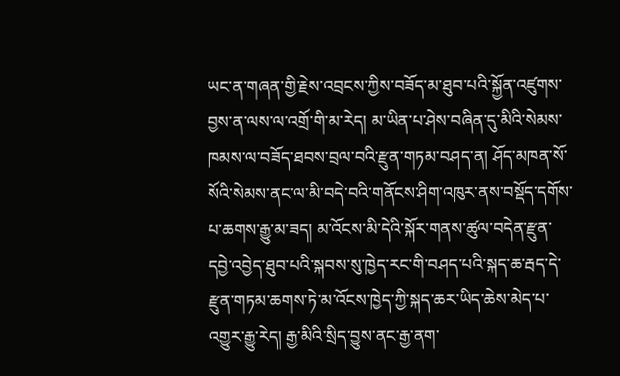ཡང་ན་གཞན་གྱི་རྗེས་འབྲངས་ཀྱིས་བཟོད་མ་ཐུབ་པའི་སྐྱོན་འཛུགས་བྱས་ན་ལས་ལ་འགྲོ་གི་མ་རེད། མ་ཡིན་པ་ཤེས་བཞིན་དུ་མིའི་སེམས་ཁམས་ལ་བཟོད་ཐབས་བྲལ་བའི་རྫུན་གཏམ་བཤད་ན། ཤོད་མཁན་སོ་སོའི་སེམས་ནང་ལ་མི་བདེ་བའི་གནོངས་ཤིག་འཁུར་ནས་བསྡོད་དགོས་པ་ཆགས་རྒྱུ་མ་ཟད། མ་འོངས་མི་དེའི་སྐོར་གནས་ཚུལ་བདེན་རྫུན་དབྱེ་འབྱེད་ཐུབ་པའི་སྐབས་སུ་ཁྱེད་རང་གི་བཤད་པའི་སྐད་ཆ་རྦད་དེ་རྫུན་གཏམ་ཆགས་ཏེ་མ་འོངས་ཁྱེད་ཀྱི་སྐད་ཆར་ཡིད་ཆེས་མེད་པ་འགྱུར་རྒྱུ་རེད། རྒྱ་མིའི་སྲིད་བྱུས་ནང་རྒྱ་ནག་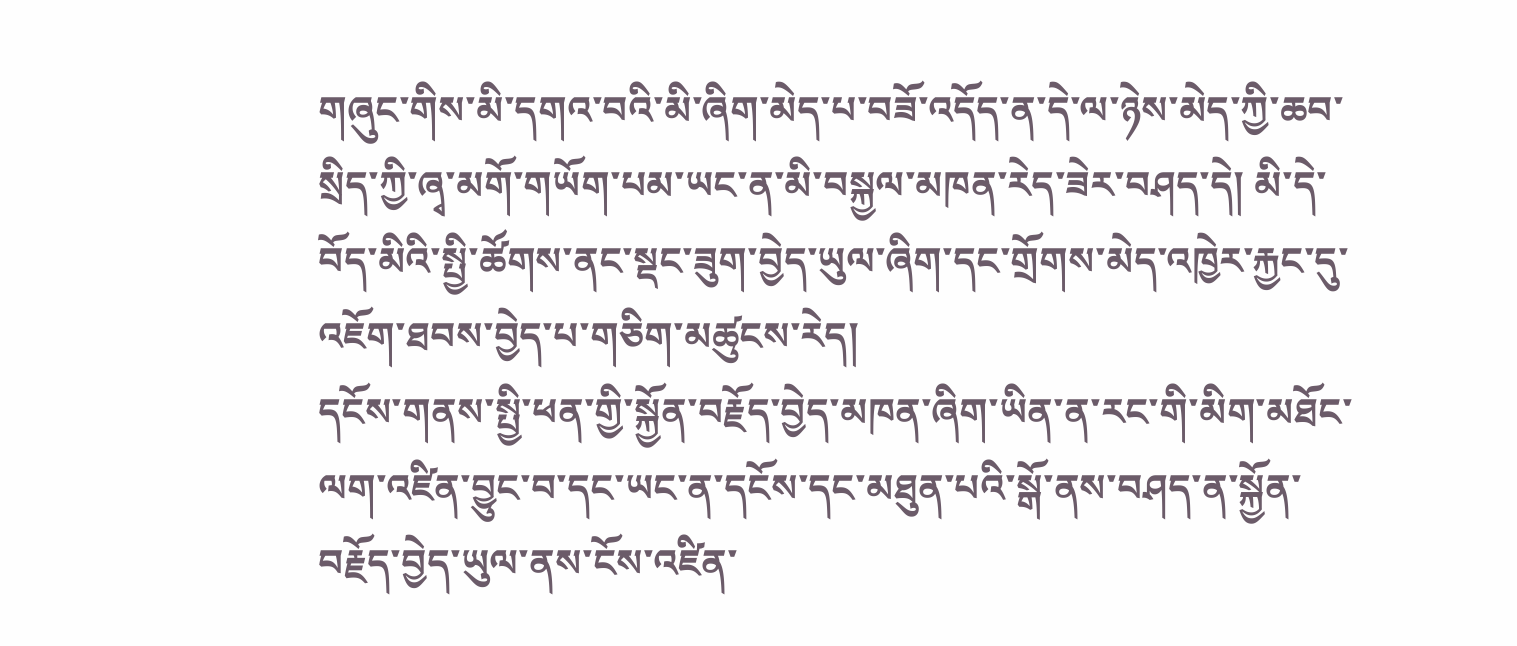གཞུང་གིས་མི་དགའ་བའི་མི་ཞིག་མེད་པ་བཟོ་འདོད་ན་དེ་ལ་ཉེས་མེད་ཀྱི་ཆབ་སྲིད་ཀྱི་ཞྭ་མགོ་གཡོག་པམ་ཡང་ན་མི་བསྐྱལ་མཁན་རེད་ཟེར་བཤད་དེ། མི་དེ་བོད་མིའི་སྤྱི་ཚོགས་ནང་སྡང་ཟུག་བྱེད་ཡུལ་ཞིག་དང་གྲོགས་མེད་འཁྱེར་རྐྱང་དུ་འཇོག་ཐབས་བྱེད་པ་གཅིག་མཚུངས་རེད།
དངོས་གནས་སྤྱི་ཕན་གྱི་སྐྱོན་བརྗོད་བྱེད་མཁན་ཞིག་ཡིན་ན་རང་གི་མིག་མཐོང་ལག་འཛིན་བྱུང་བ་དང་ཡང་ན་དངོས་དང་མཐུན་པའི་སྒོ་ནས་བཤད་ན་སྐྱོན་བརྗོད་བྱེད་ཡུལ་ནས་ངོས་འཛིན་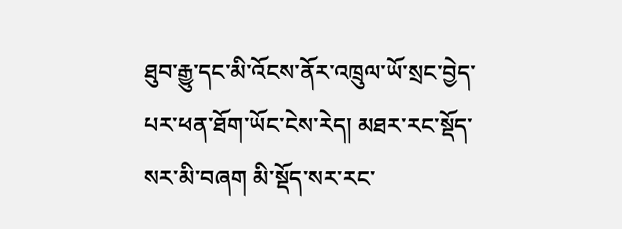ཐུབ་རྒྱུ་དང་མི་འོངས་ནོར་འཁྲུལ་ཡོ་སྲང་བྱེད་པར་ཕན་ཐོག་ཡོང་ངེས་རེད། མཐར་རང་སྡོད་སར་མི་བཞག མི་སྡོད་སར་རང་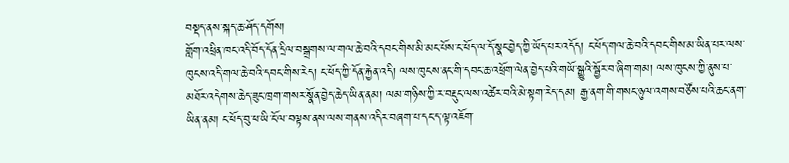བསྡད་ནས་སྐད་ཆ་ཤོད་དགོས།
གློག་འཕྲིན་ཁང་འདི་བོད་དོན་དྲིལ་བསྒྲགས་ལ་གལ་ཆེ་བའི་དབང་གིས་མི་མང་པོས་ང་ཕོད་ལ་དོ་སྣང་བྱེད་ཀྱི་ཡོད་པར་འདོད། ང་ཕོད་གལ་ཆེ་བའི་དབང་གིས་མ་ཡིན་པར་ལས་ཁུངས་འདི་གལ་ཆེ་བའི་དབང་གིས་རེད། ང་ཕོད་ཀྱི་དོན་རྐྱེན་འདི། ལས་ཁུངས་ནང་གི་དབང་ཆ་འཕྲོག་ལེན་བྱེད་པའི་གཡོ་སྒྱུའི་སྦྱོར་བ་ཞིག་གམ། ལས་ཁུངས་ཀྱི་ནུས་པ་མཐོར་འདེགས་ཆེད་ཟུང་ཁྲག་གསར་སྣོན་བྱེད་ཆེད་ཡིན་ནམ། ལམ་གཉིས་ཀྱི་ར་བརྡུང་ལས་འཚེར་བའི་མེ་སྟག་རེད་དམ། རྒྱ་ནག་གི་གསང་ཉུལ་འགས་བཙོས་པའི་ཆང་ནག་ཡིན་ནམ། ང་ཕོད་བུ་ཕ་ཡི་ངོ་ལ་བལྟས་ནས་ལས་གནས་འདིར་བཞག་པ་དང་ད་ལྟ་འཇོག་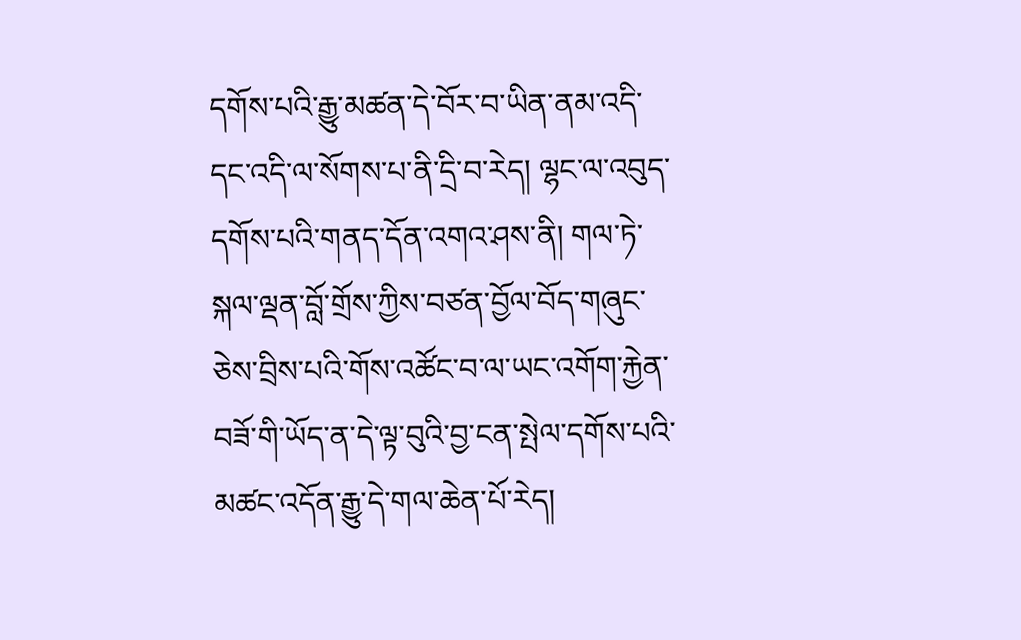དགོས་པའི་རྒྱུ་མཚན་དེ་བོར་བ་ཡིན་ནམ་འདི་དང་འདི་ལ་སོགས་པ་ནི་དྲི་བ་རེད། ལྷང་ལ་འབུད་དགོས་པའི་གནད་དོན་འགའ་ཤས་ནི། གལ་ཏེ་སྐལ་ལྡན་བློ་གྲོས་ཀྱིས་བཙན་བྱོལ་བོད་གཞུང་ཅེས་བྲིས་པའི་གོས་འཚོང་བ་ལ་ཡང་འགོག་རྐྱེན་བཟོ་གི་ཡོད་ན་དེ་ལྟ་བུའི་བྱ་ངན་སྤེལ་དགོས་པའི་མཚང་འདོན་རྒྱུ་དེ་གལ་ཆེན་པོ་རེད།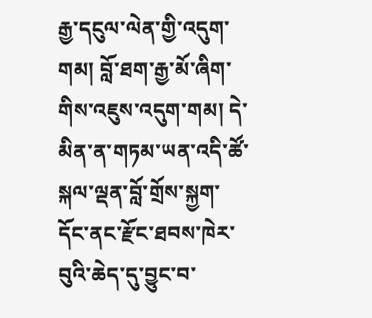རྒྱ་དངུལ་ལེན་གྱི་འདུག་གམ། བློ་ཐག་རྒྱ་མོ་ཞིག་གིས་འཇུས་འདུག་གམ། དེ་མིན་ན་གཏམ་ཡན་འདི་ཚོ་སྐལ་ལྡན་བློ་གྲོས་སྐྱག་དོང་ནང་རྫོང་ཐབས་ཁེར་བུའི་ཆེད་དུ་བྱུང་བ་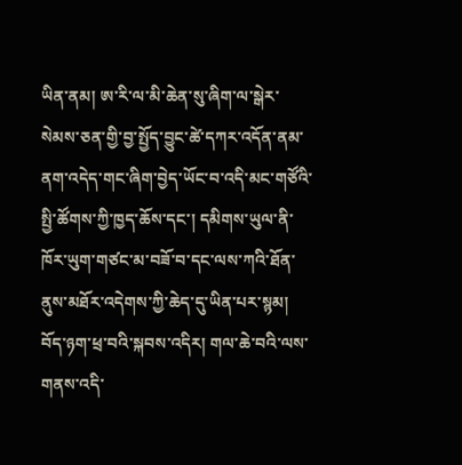ཡིན་ནམ། ཨ་རི་ལ་མི་ཆེན་སུ་ཞིག་ལ་སྒེར་སེམས་ཅན་གྱི་བྱ་སྤྱོད་བྱུང་ཚེ་དཀར་འདོན་ནམ་ནག་འདེད་གང་ཞིག་བྱེད་ཡོང་བ་འདི་མང་གཙོའི་སྤྱི་ཚོགས་ཀྱི་ཁྱད་ཆོས་དང་། དམིགས་ཡུལ་ནི་ཁོར་ཡུག་གཙང་མ་བཟོ་བ་དང་ལས་ཀའི་ཐོན་ནུས་མཐོར་འདེགས་ཀྱི་ཆེད་དུ་ཡིན་པར་སྙམ། བོད་ཉག་ཕྲ་བའི་སྐབས་འདིར། གལ་ཆེ་བའི་ལས་གནས་འདི་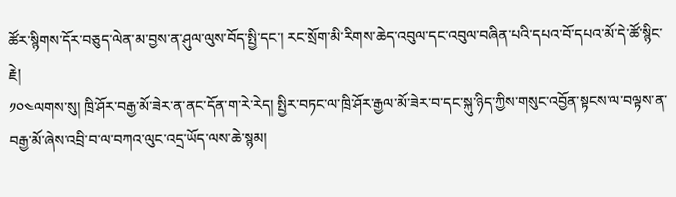ཚོར་སྙིགས་དོར་བཅུད་ལེན་མ་བྱས་ན་ཤུལ་ལུས་བོད་སྤྱི་དང་། རང་སྲོག་མི་རིགས་ཆེད་འབུལ་དང་འབུལ་བཞིན་པའི་དཔའ་བོ་དཔའ་མོ་དེ་ཚོ་སྙིང་རྗེ།
༡༠༤ལགས་སུ། ཁྲི་ཤོར་བརྒྱ་མོ་ཟེར་ན་ནང་དོན་ག་རེ་རེད། སྤྱིར་བཏང་ལ་ཁྲི་ཤོར་རྒྱལ་མོ་ཟེར་བ་དང་སྐུ་ཉིད་ཀྱིས་གསུང་འབྱོན་སྟངས་ལ་བལྟས་ན་བརྒྱ་མོ་ཞེས་འབྲི་བ་ལ་བཀའ་ལུང་འདྲ་ཡོད་ལས་ཆེ་སྙམ།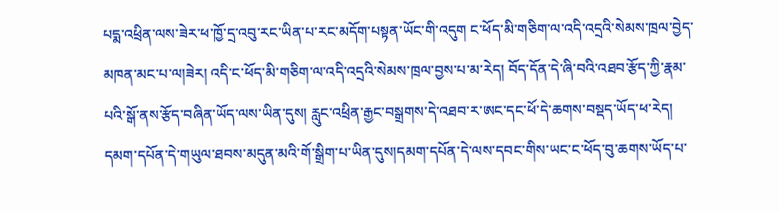པདྨ་འཕྲིན་ལས་ཟེར་ཕ་ཁྱོ་དྲ་འབུ་རང་ཡིན་པ་རང་མདོག་པསྟན་ཡོང་གི་འདུག ང་ཕོད་མི་གཅིག་ལ་འདི་འདྲའི་སེམས་ཁྲལ་བྱེད་མཁན་མང་པ་ལ།ཟེར། འདི་ང་ཕོད་མི་གཅིག་ལ་འདི་འདྲའི་སེམས་ཁྲལ་བྱས་པ་མ་རེད། བོད་དོན་དེ་ཞི་བའི་འཐབ་རྩོད་ཀྱི་རྣམ་པའི་སྒོ་ནས་རྩོད་བཞིན་ཡོད་ལས་ཡིན་དུས། རླུང་འཕྲིན་རྒྱང་བསྒྲགས་དེ་འཐབ་ར་ཨང་དང་ཕོ་དེ་ཆགས་བསྡད་ཡོད་ཕ་རེད། དམག་དཔོན་དེ་གཡུལ་ཐབས་མདུན་མའི་གོ་སྒྲིག་པ་ཡིན་དུས།དམག་དཔོན་དེ་ལས་དབང་གིས་ཡང་ང་ཕོད་བུ་ཆགས་ཡོད་པ་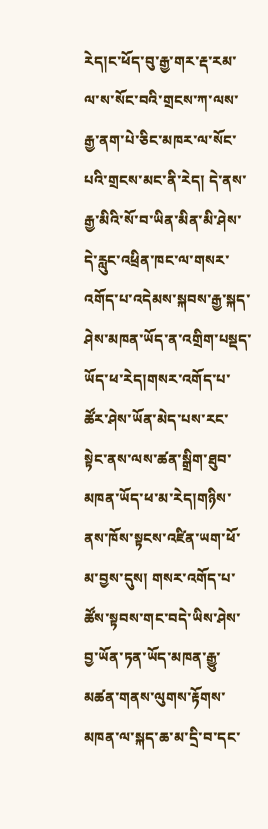རེད།ང་ཕོད་བུ་རྒྱ་གར་རྡ་རམ་ལ་ས་སོང་བའི་གྲངས་ཀ་ལས་རྒྱ་ནག་པེ་ཅིང་མཁར་ལ་སོང་པའི་གྲངས་མང་ནི་རེད། དེ་ནས་རྒྱ་མིའི་སོ་བ་ཡིན་མིན་མི་ཤེས་དེ་རླུང་འཕྲིན་ཁང་ལ་གསར་འགོད་པ་འདེམས་སྐབས་རྒྱ་སྐད་ཤེས་མཁན་ཡོད་ན་འགྲིག་པསྡད་ཡོད་ཕ་རེད།གསར་འགོད་པ་ཚོར་ཤེས་ཡོན་མེད་པས་རང་སྟེང་ནས་ལས་ཚན་སྒྲིག་ཐུབ་མཁན་ཡོད་ཕ་མ་རེད།གཉིས་ནས་ཁོས་སྟངས་འཛིན་ཡག་ཕོ་མ་བྱས་དུས། གསར་འགོད་པ་ཚོས་སྟབས་གང་བདེ་ཡིས་ཤེས་བྱ་ཡོན་ཏན་ཡོད་མཁན་རྒྱུ་མཚན་གནས་ལུགས་རྟོགས་མཁན་ལ་སྐད་ཆ་མ་དྲི་བ་དང་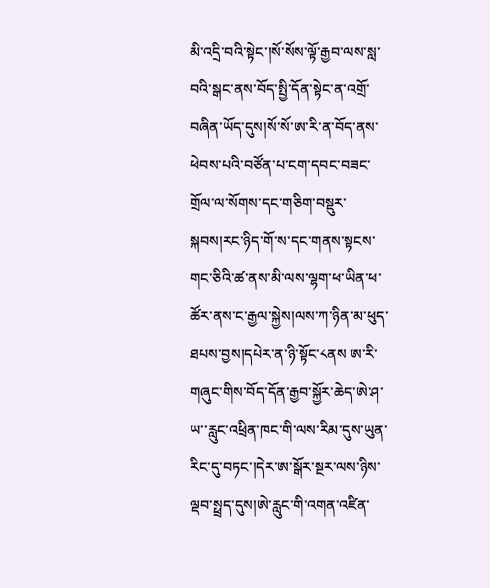མི་འདྲི་བའི་སྟེང་།སོ་སོས་ལྟོ་རྒྱབ་ལས་སླ་བའི་སྒང་ནས་བོད་སྤྱི་དོན་སྟེང་ན་འགྲོ་བཞིན་ཡོད་དུས།སོ་སོ་ཨ་རི་ན་བོད་ནས་ཕེབས་པའི་བཙོན་པ་ངག་དབང་བཟང་གྲོལ་ལ་སོགས་དང་གཅིག་བསྡུར་སྐབས།རང་ཉིད་གོ་ས་དང་གནས་སྟངས་གང་ཅིའི་ཚ་ནས་མི་ལས་ལྷག་ཕ་ཡིན་ཕ་ཚོར་ནས་ང་རྒྱལ་སྐྱེས།ལས་ཀ་ཉིན་མ་ཕུད་ཐཔས་བྱས།དཔེར་ན་ཉི་སྟོང་༨ནས ཨ་རི་གཞུང་གིས་བོད་དོན་རྒྱབ་སྐྱོར་ཆེད་ཨེ་ཤ་ཡ་་རླུང་འཕྲིན་ཁང་གི་ལས་རིམ་དུས་ཡུན་རིང་དུ་བཏང་།དེར་ཨ་སྒོར་སྔར་ལས་ཉིས་ལྡབ་སྥྲད་དུས།ཨེ་རླུང་གི་འགན་འཛིན་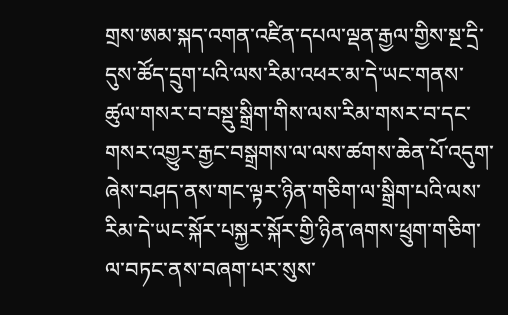གྲས་ཨམ་སྐད་འགན་འཛིན་དཔལ་ལྡན་རྒྱལ་གྱིས་སྔ་དྲི་དུས་ཚོད་དྲུག་པའི་ལས་རིམ་འཕར་མ་དེ་ཡང་གནས་ཚུལ་གསར་བ་བསྡུ་སྒྲིག་གིས་ལས་རིམ་གསར་བ་དང་གསར་འགྱུར་རྒྱང་བསྒྲགས་ལ་ལས་ཚགས་ཆེན་པོ་འདུག་ཞེས་བཤད་ནས་གང་ལྟར་ཉིན་གཅིག་ལ་སྒྲིག་པའི་ལས་རིམ་དེ་ཡང་སྐོར་པསྐྱར་སྐོར་གྱི་ཉིན་ཞགས་ཕྲུག་གཅིག་ལ་བཏང་ནས་བཞག་པར་སུས་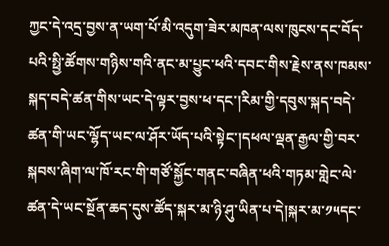ཀྱང་དེ་འདྲ་བྱས་ན་ཡག་པོ་མི་འདུག་ཟེར་མཁན་ལས་ཁུངས་དང་བོད་པའི་སྥྱི་ཚོགས་གཉིས་གའི་ནང་མ་པྱུང་ཕའི་དབང་གིས་རྗེས་ནས་ཁམས་སྐད་བདེ་ཚན་གིས་ཡང་དེ་ལྟར་བྱས་ཕ་དང་།རིམ་གྱི་དབུས་སྐད་བདེ་ཚན་གི་ཡང་ལྷོད་ཡང་ལ་ཤོར་ཡོད་པའི་སྟེང་།དཕལ་ལྡན་རྒྱལ་གྱི་བར་སྐབས་ཞིག་ལ་ཁོ་རང་གི་གཙོ་སྐྱོང་གནང་བཞིན་ཕའི་གཏམ་གླེང་ལེ་ཚན་དེ་ཡང་སྔོན་ཆད་དུས་ཚོད་སྐར་མ་ཉི་ཤུ་ཡིན་པ་དེ།སྐར་མ་༡༥དང་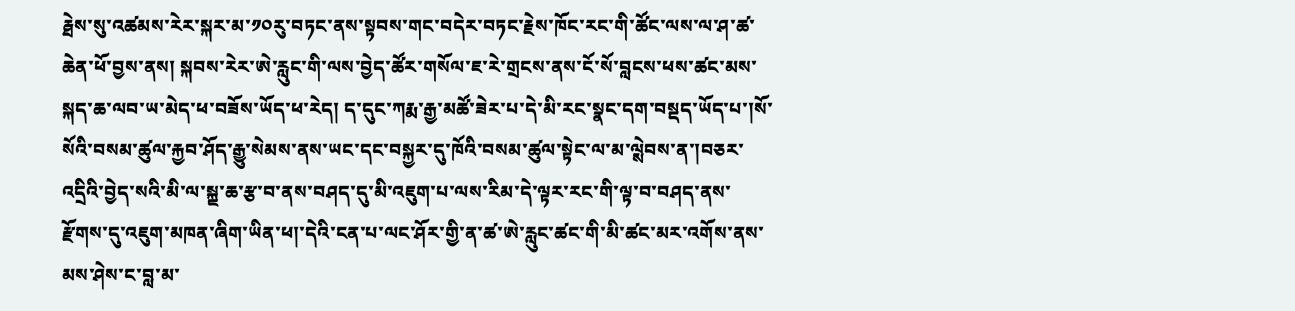རྠེས་སུ་འཚམས་རེར་སྐར་མ་༡༠རུ་བཏང་ནས་སྟབས་གང་བདེར་བཏང་རྗེས་ཁོང་རང་གི་ཚོང་ལས་ལ་ཤ་ཚ་ཆེན་ཕོ་བྱས་ནས། སྐབས་རེར་ཨེ་རླུང་གི་ལས་བྱེད་ཚོར་གསོལ་ཇ་རེ་གྲངས་ནས་ངོ་སོ་བླངས་ཕས་ཚང་མས་སྐད་ཆ་ལབ་ཡ་མེད་ཕ་བཟོས་ཡོད་ཕ་རེད། ད་དུང་ཀརྨ་རྒྱ་མཚོ་ཟེར་པ་དེ་མི་རང་སྣང་དག་བསྡད་ཡོད་པ་།སོ་སོའི་བསམ་ཚུལ་རྐྱབ་ཤོད་རྒྱུ་སེམས་ནས་ཡང་དང་བསྐྱར་དུ་ཁོའི་བསམ་ཚུལ་སྟེང་ལ་མ་ལྶེབས་ན་།བཅར་འདྲིའི་བྱེད་སའི་མི་ལ་སྐྡ་ཆ་རྩ་བ་ནས་བཤད་དུ་མི་འཇུག་པ་ལས་རིམ་དེ་ལྟར་རང་གི་ལྟ་བ་བཤད་ནས་རྫོགས་དུ་འཇུག་མཁན་ཞིག་ཡིན་ཕ།་དེའི་ངན་པ་ལང་ཤོར་གྱི་ན་ཚ་ཨེ་རླུང་ཚང་གི་མི་ཚང་མར་འགོས་ནས་མས་ཤེས་ང་བླ་མ་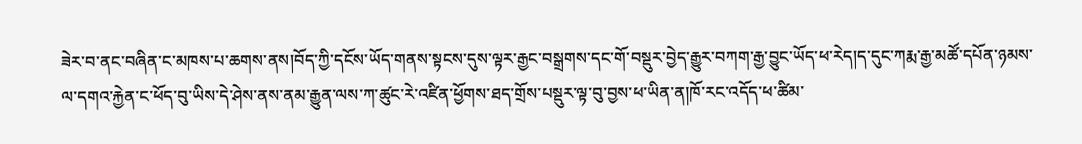ཟེར་བ་ནང་བཞིན་ང་མཁས་པ་ཆགས་ནས།བོད་ཀྱི་དངོས་ཡོད་གནས་སྟངས་དུས་ལྟར་རྒྱང་བསྒྲགས་དང་གོ་བསྡུར་བྱེད་རྒྱུར་བཀག་རྒྱ་བྱུང་ཡོད་ཕ་རེད།ད་དུང་ཀརྨ་རྒྱ་མཚོ་དཔོན་ཉམས་ལ་དགའ་རྐྱེན་ང་ཕོད་བུ་ཡིས་དེ་ཤེས་ནས་ནམ་རྒྱུན་ལས་ཀ་ཚུང་རེ་འཛིན་ཕྱོགས་ཐད་གྲོས་པསྡུར་ལྟ་བུ་བྱས་ཕ་ཡིན་ན།ཁོ་རང་འདོད་ཕ་ཚིམ་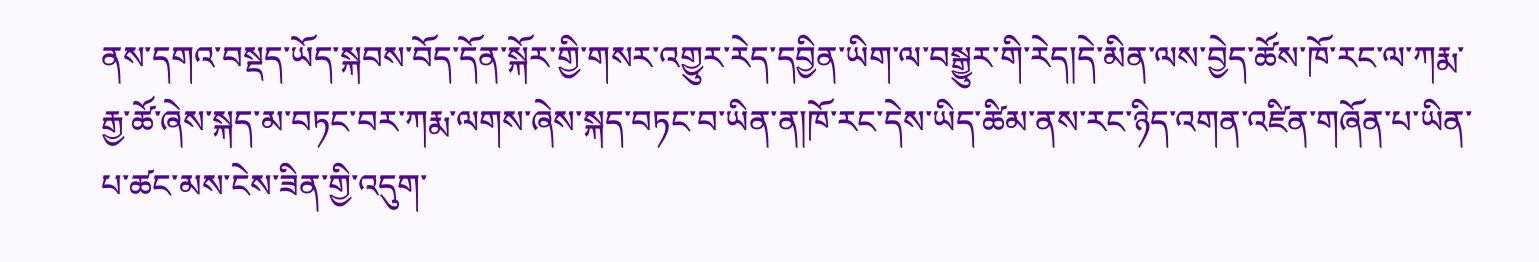ནས་དགའ་བསྡད་ཡོད་སྐབས་བོད་དོན་སྐོར་གྱི་གསར་འགྱུར་རེད་དབྱིན་ཡིག་ལ་བསྒྱུར་གི་རེད།དེ་མིན་ལས་བྱེད་ཚོས་ཁོ་རང་ལ་ཀརྨ་རྒྱ་ཚོ་ཞེས་སྐད་མ་བཏང་བར་ཀརྨ་ལགས་ཞེས་སྐད་བཏང་བ་ཡིན་ན།ཁོ་རང་དེས་ཡིད་ཚིམ་ནས་རང་ཉིད་འགན་འཛིན་གཞོན་པ་ཡིན་པ་ཚང་མས་ངེས་ཟིན་གྱི་འདུག་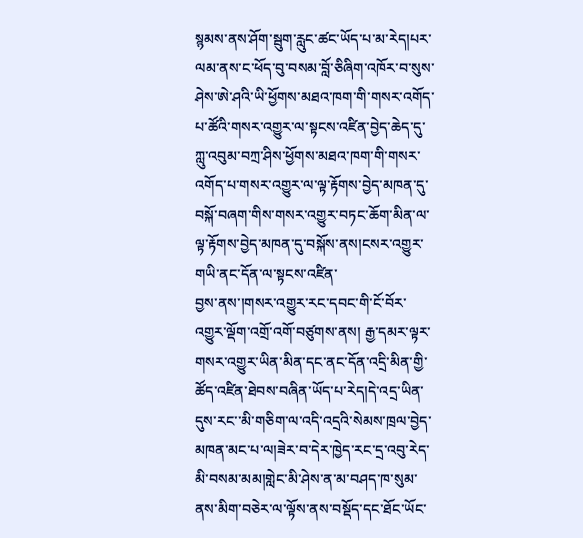སྙམས་ནས་ཤོག་སྦུག་རླུང་ཚང་ཡོད་པ་མ་རེད།པར་ལམ་ནས་ང་ཕོད་བུ་བསམ་བློ་ཅིཞིག་འཁོར་བ་སུས་ཤེས་ཨེ་ཤའི་ཡི་ཕྱོགས་མཐའ་ཁག་གི་གསར་འགོད་པ་ཚོའི་གསར་འགྱུར་ལ་སྟངས་འཛིན་བྱེད་ཆེད་དུ་ཀླུ་འབུམ་བཀྲ་ཤིས་ཕྱོགས་མཐའ་ཁག་གི་གསར་འགོད་པ་གསར་འགྱུར་ལ་ལྟ་རྟོགས་བྱེད་མཁན་དུ་བསྐོ་བཞག་གིས་གསར་འགྱུར་བཏང་ཆོག་མིན་ལ་ལྟ་རྟོགས་བྱེད་མཁན་དུ་བསྐོས་ནས།ངསར་འགྱུར་གཡི་ནང་དོན་ལ་སྟངས་འཛིན་
བྱས་ནས་།གསར་འགྱུར་རང་དབང་གི་ངོ་བོར་འགྱུར་ལྡོག་འགྲོ་འགོ་བཙུགས་ནས། རྒྱ་དམར་ལྟར་གསར་འགྱུར་ཡིན་མིན་དང་ནང་དོན་འདྲི་མིན་གྱི་ཚོད་འཛིན་ཐེབས་བཞིན་ཡོད་པ་རེད།དེ་འདྲ་ཡིན་དུས་རང་་མི་གཅིག་ལ་འདི་འདྲའི་སེམས་ཁྲལ་བྱེད་མཁན་མང་པ་ལ།ཟེར་བ་དེར་ཁྱེད་རང་དྲ་འབུ་རེད་མི་བསམ་མམ།གླེང་མི་ཤེས་ན་མ་བཤད་ཁ་སུམ་ནས་མིག་བཅེར་ལ་ལྟོས་ནས་བསྡོད་དང་ཐོང་ཡོང་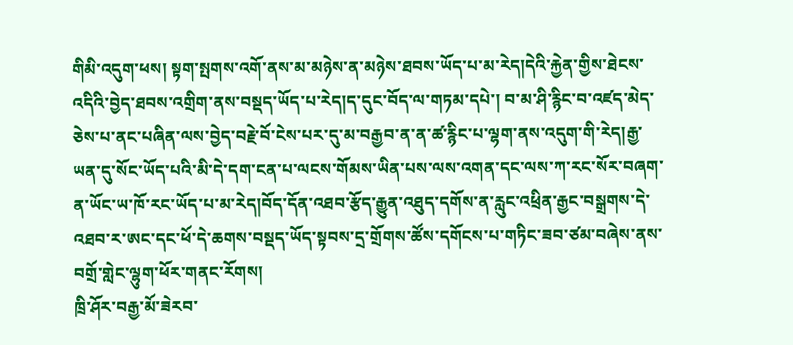གིམི་འདུག་ཕས། སྟག་སྤགས་འགོ་ནས་མ་མཉེས་ན་མཉེས་ཐབས་ཡོད་པ་མ་རེད།དེའི་རྐྱེན་གྱིས་ཐེངས་འདིའི་བྱེད་ཐབས་འགྲིག་ནས་བསྡད་ཡོད་པ་རེད།ད་དུང་བོད་ལ་གཏམ་དཔེ་། བ་མ་ཤི་རྙིང་བ་འཛད་མེད་ཅེས་པ་ནང་པཞིན་ལས་བྱེད་བརྗེ་བོ་ངེས་པར་དུ་མ་བརྒྱབ་ན་ན་ཚ་རྙིང་པ་ལྷག་ནས་འདུག་གི་རེད།རྒྱ་ཡན་དུ་སོང་ཡོད་པའི་མི་དེ་དག་ངན་པ་ལངས་གོམས་ཡིན་པས་ལས་འགན་དང་ལས་ཀ་རང་སོར་བཞག་ན་ཡོང་ཡ་ཁོ་རང་ཡོད་པ་མ་རེད།བོད་དོན་འཐབ་རྩོད་རྒྱུན་འཐུད་དགོས་ན་རླུང་འཕྲིན་རྒྱང་བསྒྲགས་དེ་འཐབ་ར་ཨང་དང་ཕོ་དེ་ཆགས་བསྡད་ཡོད་སྟབས་དྲ་གྲོགས་ཚོས་དགོངས་པ་གཏིང་ཟབ་ཙམ་བཞེས་ནས་བགྲོ་གླེང་ལྷུག་ཕོར་གནང་རོགས།
ཁྲི་ཤོར་བརྒྱ་མོ་ཟེརབ་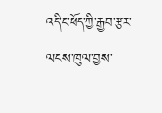འདི་ང་ཕོད་ཀྱི་རྒྱབ་རྩར་ལངས་ཁུལ་བྱས་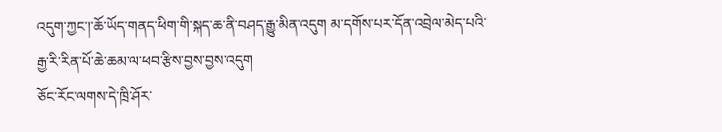འདུག་ཀྱང་།་ཆོ་ཡོད་གནད་ཕིག་གི་སྐད་ཆ་ནི་བཤད་རྒྱུ་མིན་འདུག མ་དགོས་པར་དོན་འབྲེལ་མེད་པའི་རྒྱ་རི་རིན་པོ་ཆེ་ཆམ་ལ་ཕབ་རྩིས་བྱས་བྱས་འདུག
ཅོང་རོང་ལགས་དེ་ཁྲི་ཤོར་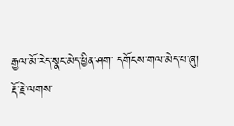རྒྱལ་མོ་རེད་སྣང་མེད་ཕྱིན་ཤག་ དགོངས་གལ་མེད་པ་ཞུ།
རྡོ་རྗེ་ལགས་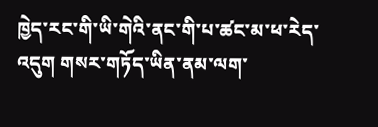ཁྱེད་རང་གི་ཡི་གེའི་ནང་གི་པ་ཚང་མ་ཕ་རེད་འདུག གསར་གཏོད་ཡིན་ནམ་ལག་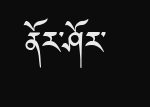ནོར་ཤོར་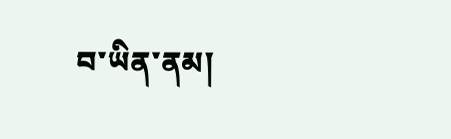བ་ཡིན་ནམ།